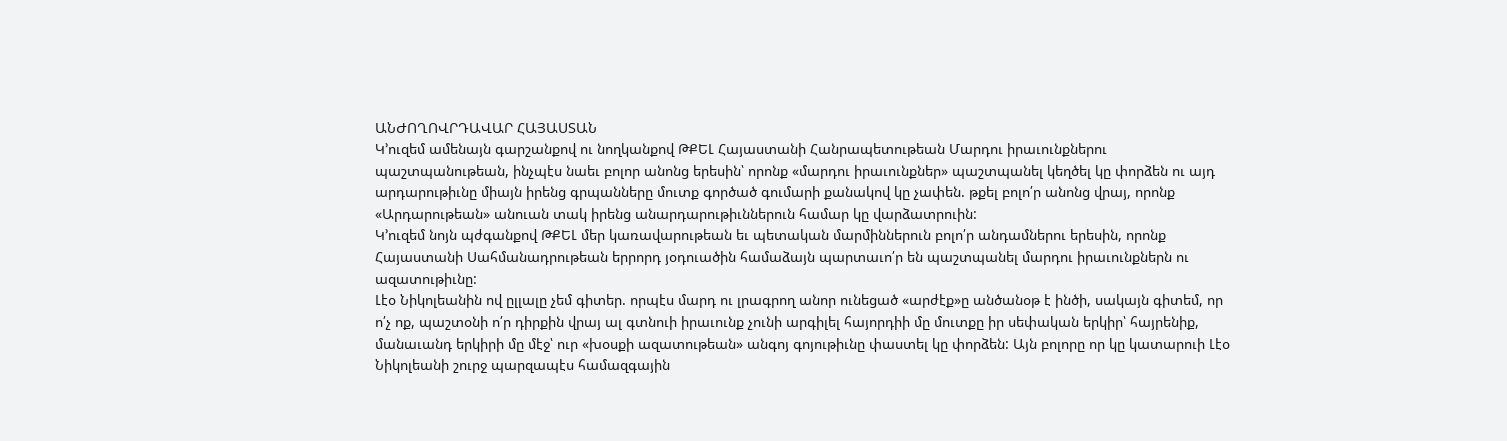ԱՆԺՈՂՈՎՐԴԱՎԱՐ ՀԱՅԱՍՏԱՆ
Կ՚ուզեմ ամենայն գարշանքով ու նողկանքով ԹՔԵԼ Հայաստանի Հանրապետութեան Մարդու իրաւունքներու պաշտպանութեան, ինչպէս նաեւ բոլոր անոնց երեսին՝ որոնք «մարդու իրաւունքներ» պաշտպանել կեղծել կը փորձեն ու այդ արդարութիւնը միայն իրենց գրպանները մուտք գործած գումարի քանակով կը չափեն. թքել բոլո՛ր անոնց վրայ, որոնք «Արդարութեան» անուան տակ իրենց անարդարութիւններուն համար կը վարձատրուին:
Կ՚ուզեմ նոյն պժգանքով ԹՔԵԼ մեր կառավարութեան եւ պետական մարմիններուն բոլո՛ր անդամներու երեսին, որոնք Հայաստանի Սահմանադրութեան երրորդ յօդուածին համաձայն պարտաւո՛ր են պաշտպանել մարդու իրաւունքներն ու ազատութիւնը:
Լէօ Նիկոլեանին ով ըլլալը չեմ գիտեր. որպէս մարդ ու լրագրող անոր ունեցած «արժէք»ը անծանօթ է ինծի, սակայն գիտեմ, որ ո՛չ ոք, պաշտօնի ո՛ր դիրքին վրայ ալ գտնուի իրաւունք չունի արգիլել հայորդիի մը մուտքը իր սեփական երկիր՝ հայրենիք, մանաւանդ երկիրի մը մէջ՝ ուր «խօսքի ազատութեան» անգոյ գոյութիւնը փաստել կը փորձեն: Այն բոլորը որ կը կատարուի Լէօ Նիկոլեանի շուրջ պարզապէս համազգային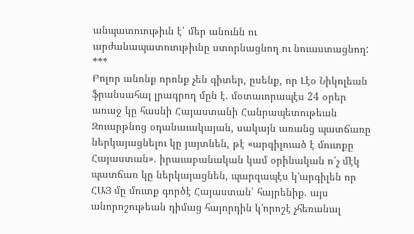անպատուութիւն է՝ մեր անունն ու արժանապատուութիւնը ստորնացնող ու նուաստացնող:
***
Բոլոր անոնք որոնք չեն գիտեր, ըսենք, որ Լէօ Նիկոլեան ֆրանսահայ լրագրող մըն է. մօտաւորապէս 24 օրեր առաջ կը հասնի Հայաստանի Հանրապետութեան Զուարթնոց օդանաւակայան, սակայն առանց պատճառը ներկայացնելու կը յայտնեն, թէ «արգիլուած է մուտքը Հայաստան». իրաւաբանական կամ օրինական ո՛չ մէկ պատճառ կը ներկայացնեն, պարզապէս կ՚արգիլեն որ ՀԱՅ մը մուտք գործէ Հայաստան՝ հայրենիք. այս անորոշութեան դիմաց հայորդին կ՚որոշէ չհեռանալ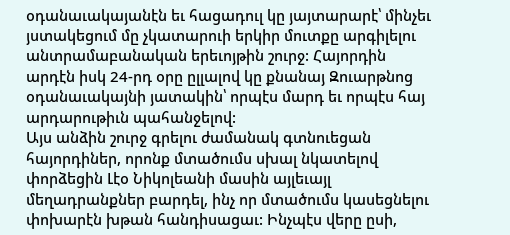օդանաւակայանէն եւ հացադուլ կը յայտարարէ՝ մինչեւ յստակեցում մը չկատարուի երկիր մուտքը արգիլելու անտրամաբանական երեւոյթին շուրջ: Հայորդին արդէն իսկ 24-րդ օրը ըլլալով կը քնանայ Զուարթնոց օդանաւակայնի յատակին՝ որպէս մարդ եւ որպէս հայ արդարութիւն պահանջելով:
Այս անձին շուրջ գրելու ժամանակ գտնուեցան հայորդիներ, որոնք մտածումս սխալ նկատելով փորձեցին Լէօ Նիկոլեանի մասին այլեւայլ մեղադրանքներ բարդել, ինչ որ մտածումս կասեցնելու փոխարէն խթան հանդիսացաւ: Ինչպէս վերը ըսի,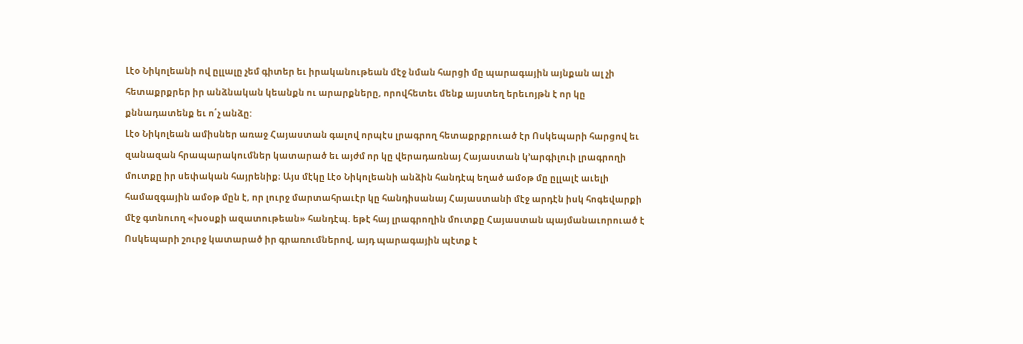Լէօ Նիկոլեանի ով ըլլալը չեմ գիտեր եւ իրականութեան մէջ նման հարցի մը պարագային այնքան ալ չի հետաքրքրեր իր անձնական կեանքն ու արարքները, որովհետեւ մենք այստեղ երեւոյթն է որ կը քննադատենք եւ ո՛չ անձը:
Լէօ Նիկոլեան ամիսներ առաջ Հայաստան գալով որպէս լրագրող հետաքրքրուած էր Ոսկեպարի հարցով եւ զանազան հրապարակումներ կատարած եւ այժմ որ կը վերադառնայ Հայաստան կ՚արգիլուի լրագրողի մուտքը իր սեփական հայրենիք։ Այս մէկը Լէօ Նիկոլեանի անձին հանդէպ եղած ամօթ մը ըլլալէ աւելի համազգային ամօթ մըն է, որ լուրջ մարտահրաւէր կը հանդիսանայ Հայաստանի մէջ արդէն իսկ հոգեվարքի մէջ գտնուող «խօսքի ազատութեան» հանդէպ. եթէ հայ լրագրողին մուտքը Հայաստան պայմանաւորուած է Ոսկեպարի շուրջ կատարած իր գրառումներով, այդ պարագային պէտք է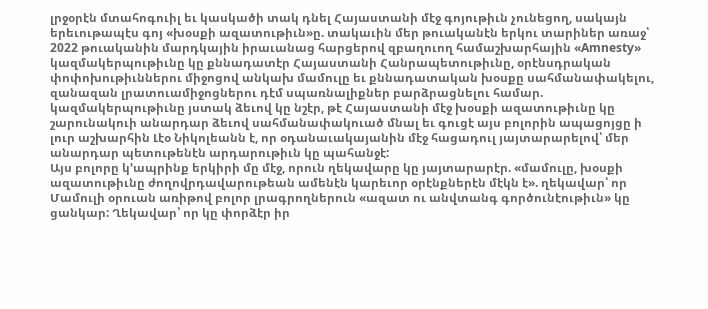լրջօրէն մտահոգուիլ եւ կասկածի տակ դնել Հայաստանի մէջ գոյութիւն չունեցող, սակայն երեւութապէս գոյ «խօսքի ազատութիւն»ը. տակաւին մեր թուականէն երկու տարիներ առաջ՝ 2022 թուականին մարդկային իրաւանաց հարցերով զբաղուող համաշխարհային «Amnesty» կազմակերպութիւնը կը քննադատէր Հայաստանի Հանրապետութիւնը, օրէնսդրական փոփոխութիւններու միջոցով անկախ մամուլը եւ քննադատական խօսքը սահմանափակելու, զանազան լրատուամիջոցներու դէմ սպառնալիքներ բարձրացնելու համար. կազմակերպութիւնը յստակ ձեւով կը նշէր, թէ Հայաստանի մէջ խօսքի ազատութիւնը կը շարունակուի անարդար ձեւով սահմանափակուած մնալ եւ գուցէ այս բոլորին ապացոյցը ի լուր աշխարհին Լէօ Նիկոլեանն է, որ օդանաւակայանին մէջ հացադուլ յայտարարելով՝ մեր անարդար պետութենէն արդարութիւն կը պահանջէ:
Այս բոլորը կ՚ապրինք երկիրի մը մէջ, որուն ղեկավարը կը յայտարարէր. «մամուլը, խօսքի ազատութիւնը ժողովրդավարութեան ամենէն կարեւոր օրէնքներէն մէկն է». ղեկավար՝ որ Մամուլի օրուան առիթով բոլոր լրագրողներուն «ազատ ու անվտանգ գործունէութիւն» կը ցանկար: Ղեկավար՝ որ կը փորձէր իր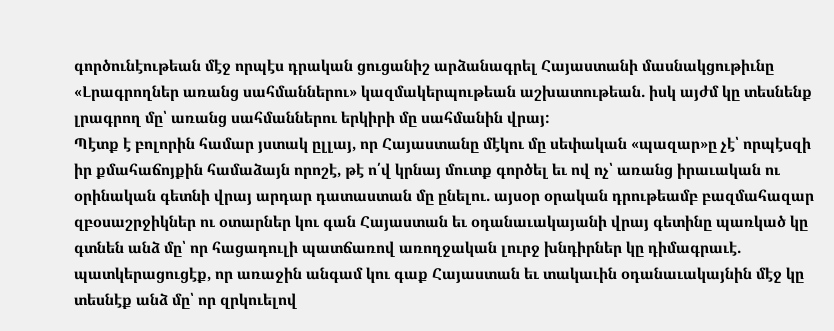գործունէութեան մէջ որպէս դրական ցուցանիշ արձանագրել Հայաստանի մասնակցութիւնը «Լրագրողներ առանց սահմաններու» կազմակերպութեան աշխատութեան. իսկ այժմ կը տեսնենք լրագրող մը՝ առանց սահմաններու երկիրի մը սահմանին վրայ:
Պէտք է բոլորին համար յստակ ըլլայ, որ Հայաստանը մէկու մը սեփական «պազար»ը չէ՝ որպէսզի իր քմահաճոյքին համաձայն որոշէ, թէ ո՛վ կրնայ մուտք գործել եւ ով ոչ՝ առանց իրաւական ու օրինական գետնի վրայ արդար դատաստան մը ընելու. այսօր օրական դրութեամբ բազմահազար զբօսաշրջիկներ ու օտարներ կու գան Հայաստան եւ օդանաւակայանի վրայ գետինը պառկած կը գտնեն անձ մը՝ որ հացադուլի պատճառով առողջական լուրջ խնդիրներ կը դիմագրաւէ. պատկերացուցէք, որ առաջին անգամ կու գաք Հայաստան եւ տակաւին օդանաւակայնին մէջ կը տեսնէք անձ մը՝ որ զրկուելով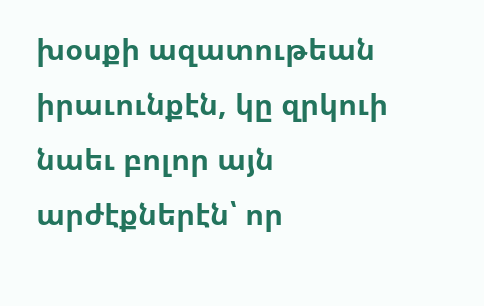խօսքի ազատութեան իրաւունքէն, կը զրկուի նաեւ բոլոր այն արժէքներէն՝ որ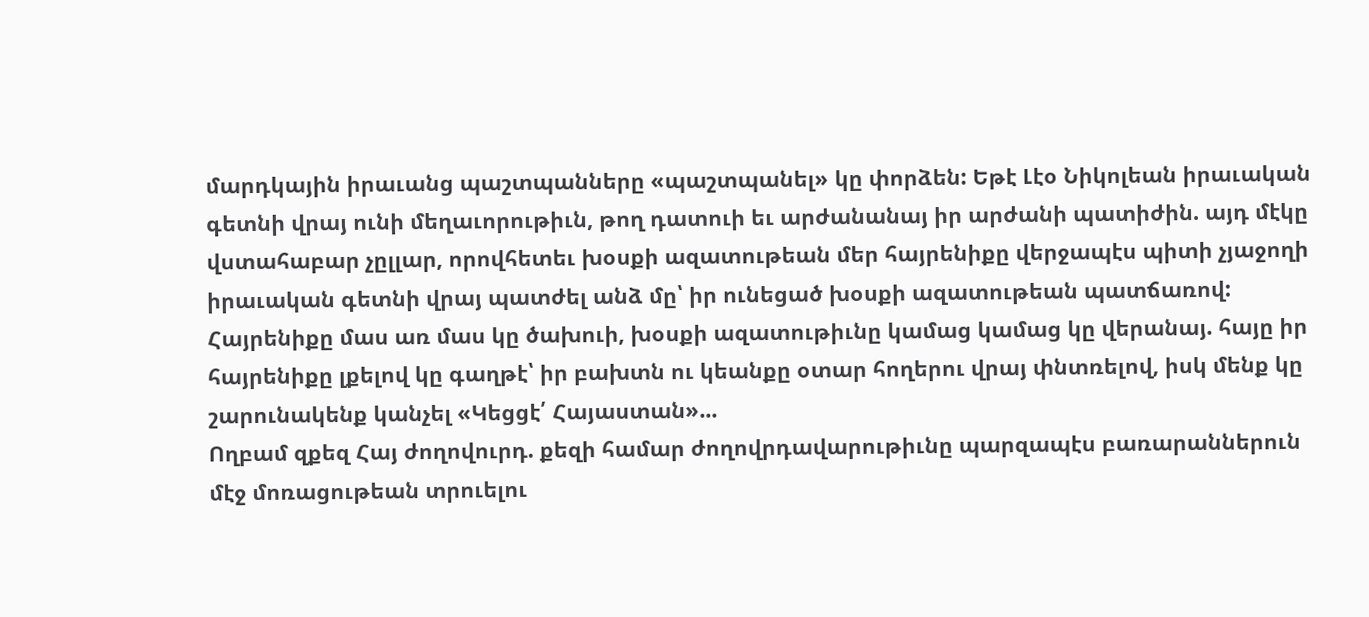մարդկային իրաւանց պաշտպանները «պաշտպանել» կը փորձեն: Եթէ Լէօ Նիկոլեան իրաւական գետնի վրայ ունի մեղաւորութիւն, թող դատուի եւ արժանանայ իր արժանի պատիժին. այդ մէկը վստահաբար չըլլար, որովհետեւ խօսքի ազատութեան մեր հայրենիքը վերջապէս պիտի չյաջողի իրաւական գետնի վրայ պատժել անձ մը՝ իր ունեցած խօսքի ազատութեան պատճառով:
Հայրենիքը մաս առ մաս կը ծախուի, խօսքի ազատութիւնը կամաց կամաց կը վերանայ. հայը իր հայրենիքը լքելով կը գաղթէ՝ իր բախտն ու կեանքը օտար հողերու վրայ փնտռելով, իսկ մենք կը շարունակենք կանչել «Կեցցէ՛ Հայաստան»...
Ողբամ զքեզ Հայ ժողովուրդ. քեզի համար ժողովրդավարութիւնը պարզապէս բառարաններուն մէջ մոռացութեան տրուելու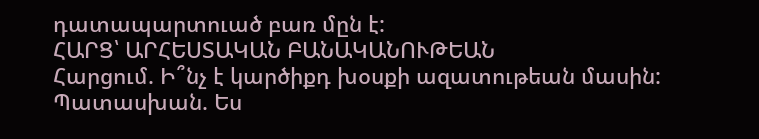դատապարտուած բառ մըն է:
ՀԱՐՑ՝ ԱՐՀԵՍՏԱԿԱՆ ԲԱՆԱԿԱՆՈՒԹԵԱՆ
Հարցում. Ի՞նչ է կարծիքդ խօսքի ազատութեան մասին:
Պատասխան. Ես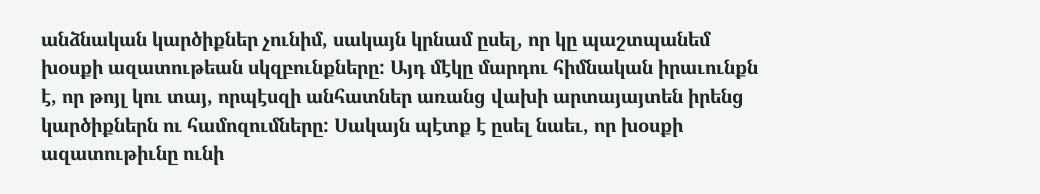անձնական կարծիքներ չունիմ, սակայն կրնամ ըսել, որ կը պաշտպանեմ խօսքի ազատութեան սկզբունքները: Այդ մէկը մարդու հիմնական իրաւունքն է, որ թոյլ կու տայ, որպէսզի անհատներ առանց վախի արտայայտեն իրենց կարծիքներն ու համոզումները: Սակայն պէտք է ըսել նաեւ, որ խօսքի ազատութիւնը ունի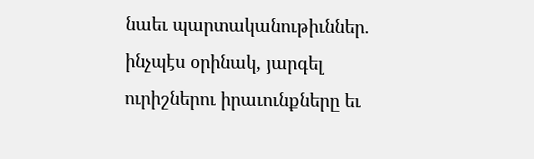նաեւ պարտականութիւններ. ինչպէս օրինակ, յարգել ուրիշներու իրաւունքները եւ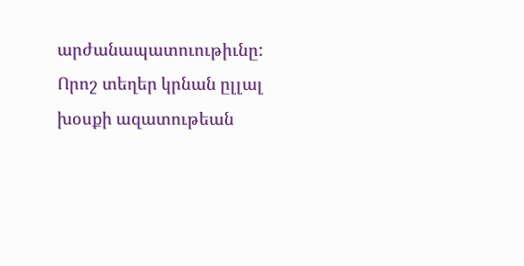արժանապատուութիւնը: Որոշ տեղեր կրնան ըլլալ խօսքի ազատութեան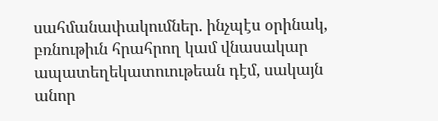սահմանափակումներ. ինչպէս օրինակ, բռնութիւն հրահրող կամ վնասակար ապատեղեկատուութեան դէմ, սակայն անոր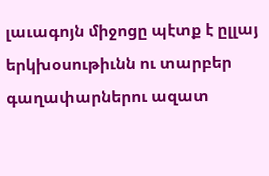լաւագոյն միջոցը պէտք է ըլլայ երկխօսութիւնն ու տարբեր գաղափարներու ազատ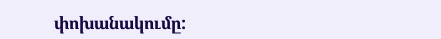փոխանակումը: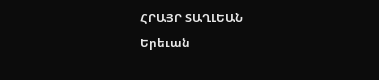ՀՐԱՅՐ ՏԱՂԼԵԱՆ
Երեւան